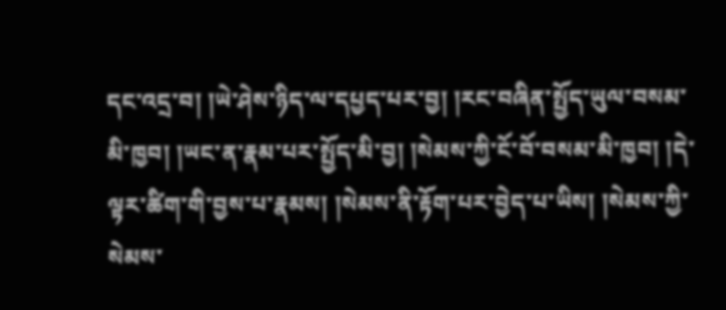དང་འདྲ་བ། །ཡེ་ཤེས་ཉིད་ལ་དཔྱད་པར་བྱ། །རང་བཞིན་སྤྱོད་ཡུལ་བསམ་མི་ཁྱབ། །ཡང་ན་རྣམ་པར་སྤྱོད་མི་བྱ། །སེམས་ཀྱི་ངོ་བོ་བསམ་མི་ཁྱབ། །དེ་ལྟར་ཚིག་གི་བྱས་པ་རྣམས། །སེམས་ནི་རྟོག་པར་བྱེད་པ་ཡིས། །སེམས་ཀྱི་སེམས་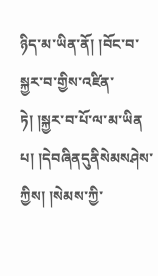ཉིད་མ་ཡིན་ནོ། །བོང་བ་སྐྱར་བ་གྱིས་འཛིན་ཏེ། །སྐྱར་བ་པོ་ལ་མ་ཡིན པ། །དེབཞིནདུནིསེམསཤེས་ཀྱིས། །སེམས་ཀྱི་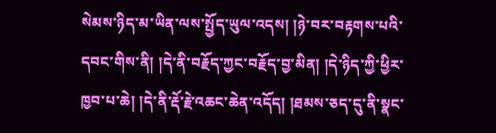སེམས་ཉིད་མ་ཡིན་ལས་སྤྱོད་ཡུལ་འདས། །ཉེ་བར་བརྟགས་པའི་དབང་གིས་ནི། །དེ་ནི་བརྗོད་ཀྱང་བརྗོད་བྱ་མིན། །དེ་ཉིད་ཀྱི་ཕྱིར་ཁྱབ་པ་ཆེ། །དེ་ནི་རྡོ་རྗེ་འཆང་ཆེན་འདོད། །ཐམས་ཅད་དུ་ནི་སྣང་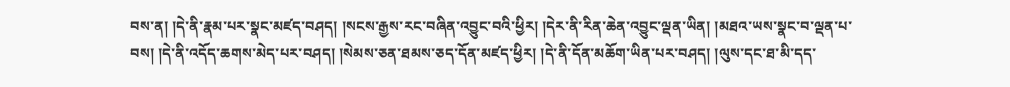བས་ན། །དེ་ནི་རྣམ་པར་སྣང་མཛད་བཤད། །སངས་རྒྱས་རང་བཞིན་འབྱུང་བའི་ཕྱིར། །དེར་ནི་རིན་ཆེན་འབྱུང་ལྡན་ཡིན། །མཐའ་ཡས་སྣང་བ་ལྡན་པ་བས། །དེ་ནི་འདོད་ཆགས་མེད་པར་བཤད། །སེམས་ཅན་ཐམས་ཅད་དོན་མཛད་ཕྱིར། །དེ་ནི་དོན་མཆོག་ཡིན་པར་བཤད། །ལུས་དང་ཐ་མི་དད་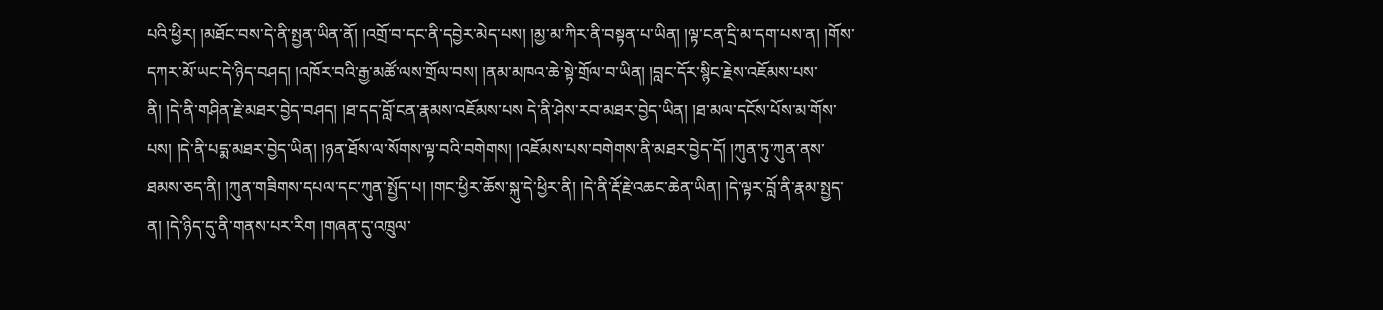པའི་ཕྱིར། །མཐོང་བས་དེ་ནི་སྤྱན་ཡིན་ནོ། །འགྲོ་བ་དང་ནི་དབྱེར་མེད་པས། །མྱ་མ་ཀིར་ནི་བསྟན་པ་ཡིན། །ལྟ་ངན་དྲི་མ་དག་པས་ན། །གོས་དཀར་མོ་ཡང་དེ་ཉིད་བཤད། །འཁོར་བའི་རྒྱ་མཚོ་ལས་གྲོལ་བས། །ནམ་མཁའ་ཆེ་སྟེ་གྲོལ་བ་ཡིན། །བླང་དོར་སྙིང་རྗེས་འཇོམས་པས་ནི། །དེ་ནི་གཤིན་རྗེ་མཐར་བྱེད་བཤད། །ཐ་དད་བློ་ངན་རྣམས་འཇོམས་པས དེ་ནི་ཤེས་རབ་མཐར་བྱེད་ཡིན། །ཐ་མལ་དངོས་པོས་མ་གོས་པས། །དེ་ནི་པདྨ་མཐར་བྱེད་ཡིན། །ཉན་ཐོས་ལ་སོགས་ལྟ་བའི་བགེགས། །འཇོམས་པས་བགེགས་ནི་མཐར་བྱེད་དོ། །ཀུན་ཏུ་ཀུན་ནས་ཐམས་ཅད་ནི། །ཀུན་གཟིགས་དཔལ་དང་ཀུན་སྤྱོད་པ། །གང་ཕྱིར་ཆོས་སྐུ་དེ་ཕྱིར་ནི། །དེ་ནི་རྡོ་རྗེ་འཆང་ཆེན་ཡིན། །དེ་ལྟར་བློ་ནི་རྣམ་སྤྱད་ན། །དེ་ཉིད་དུ་ནི་གནས་པར་རིག །གཞན་དུ་འཁྲུལ་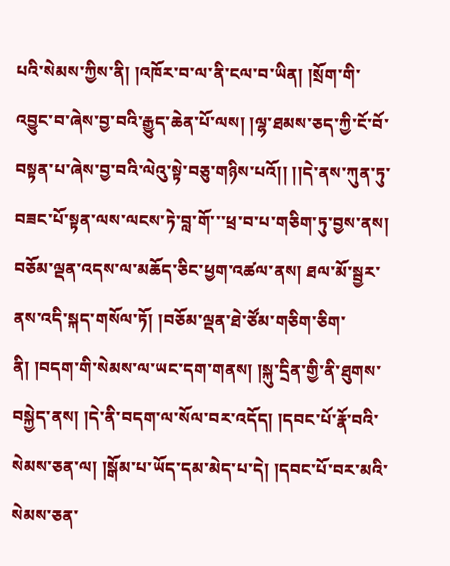པའི་སེམས་ཀྱིས་ནི། །འཁོར་བ་ལ་ནི་ངལ་བ་ཡིན། །སྲོག་གི་འབྱུང་བ་ཞེས་བྱ་བའི་རྒྱུད་ཆེན་པོ་ལས། །ལྷ་ཐམས་ཅད་ཀྱི་ངོ་བོ་བསྟན་པ་ཞེས་བྱ་བའི་ལེའུ་སྟེ་བཅུ་གཉིས་པའོ།། །།དེ་ནས་ཀུན་ཏུ་བཟང་པོ་སྟན་ལས་ལངས་ཏེ་བླ་གོ་་་ཕྲ་བ་པ་གཅིག་ཏུ་བྱས་ནས། བཅོམ་ལྡན་འདས་ལ་མཆོད་ཅིང་ཕྱག་འཚལ་ནས། ཐལ་མོ་སྦྱར་ནས་འདི་སྐད་གསོལ་ཏོ། །བཅོམ་ལྡན་ཐེ་ཙོམ་གཅིག་ཅིག་ནི། །བདག་གི་སེམས་ལ་ཡང་དག་གནས། །སྐུ་དྲིན་གྱི་ནི་ཐུགས་བསྐྱེད་ནས། །དེ་ནི་བདག་ལ་སོལ་བར་འདོད། །དབང་པོ་རྣོ་བའི་སེམས་ཅན་ལ། །སྒོམ་པ་ཡོད་དམ་མེད་པ་དེ། །དབང་པོ་བར་མའི་སེམས་ཅན་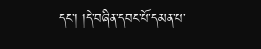དང་། །དེ་བཞིན་དབང་པོ་དམན་པ་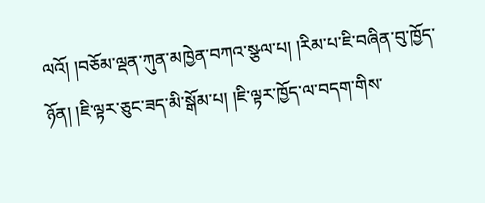ལའོ། །བཅོམ་ལྡན་ཀུན་མཁྱེན་བཀའ་སྩལ་པ། །རིམ་པ་ཇི་བཞིན་བུ་ཁྱོད་ཉོན། །ཇི་ལྟར་ཅུང་ཟད་མི་སྒོམ་པ། །ཇི་ལྟར་ཁྱོད་ལ་བདག་གིས་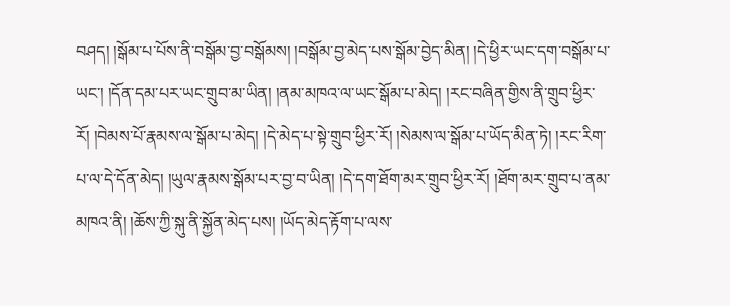བཤད། །སྒོམ་པ་པོས་ནི་བསྒོམ་བྱ་བསྒོམས། །བསྒོམ་བྱ་མེད་པས་སྒོམ་བྱེད་མིན། །དེ་ཕྱིར་ཡང་དག་བསྒོམ་པ་ཡང་། །དོན་དམ་པར་ཡང་གྲུབ་མ་ཡིན། །ནམ་མཁའ་ལ་ཡང་སྒོམ་པ་མེད། །རང་བཞིན་གྱིས་ནི་གྲུབ་ཕྱིར་རོ། །བེམས་པོ་རྣམས་ལ་སྒོམ་པ་མེད། །དེ་མེད་པ་སྟེ་གྲུབ་ཕྱིར་རོ། །སེམས་ལ་སྒོམ་པ་ཡོད་མིན་ཏེ། །རང་རིག་པ་ལ་དེ་དོན་མེད། །ཡུལ་རྣམས་སྒོམ་པར་བྱ་བ་ཡིན། །དེ་དག་ཐོག་མར་གྲུབ་ཕྱིར་རོ། །ཐོག་མར་གྲུབ་པ་ནམ་མཁའ་ནི། །ཆོས་ཀྱི་སྐུ་ནི་སྐྱོན་མེད་པས། །ཡོད་མེད་རྟོག་པ་ལས་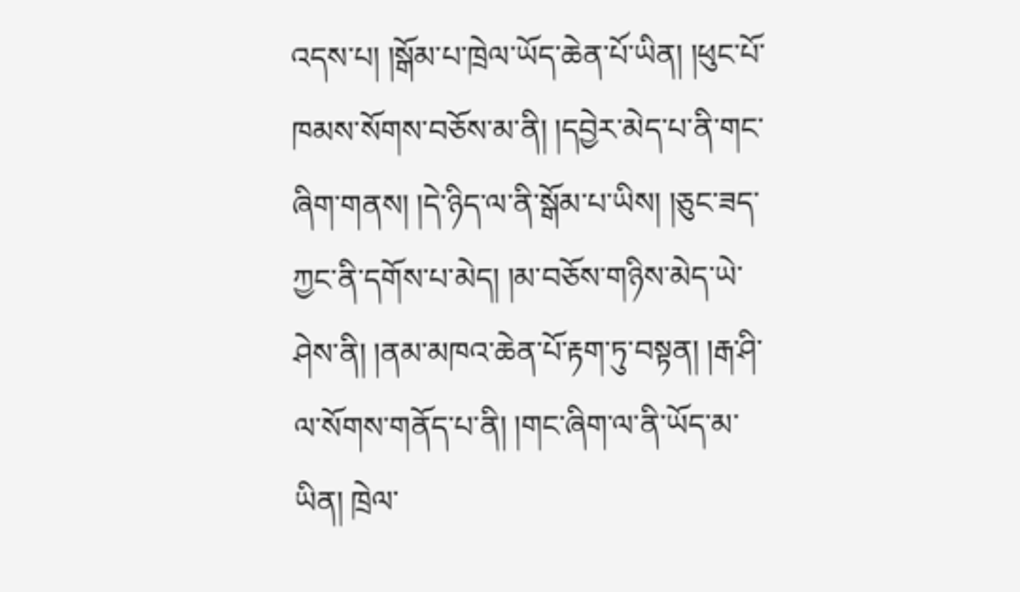འདས་པ། །སྒོམ་པ་ཁྲེལ་ཡོད་ཆེན་པོ་ཡིན། །ཕུང་པོ་ཁམས་སོགས་བཅོས་མ་ནི། །དབྱེར་མེད་པ་ནི་གང་ཞིག་གནས། །དེ་ཉིད་ལ་ནི་སྒོམ་པ་ཡིས། །ཅུང་ཟད་ཀྱང་ནི་དགོས་པ་མེད། །མ་བཅོས་གཉིས་མེད་ཡེ་ཤེས་ནི། །ནམ་མཁའ་ཆེན་པོ་རྟག་ཏུ་བསྟན། །རྒ་ཤི་ལ་སོགས་གནོད་པ་ནི། །གང་ཞིག་ལ་ནི་ཡོད་མ་ཡིན། ཁྲེལ་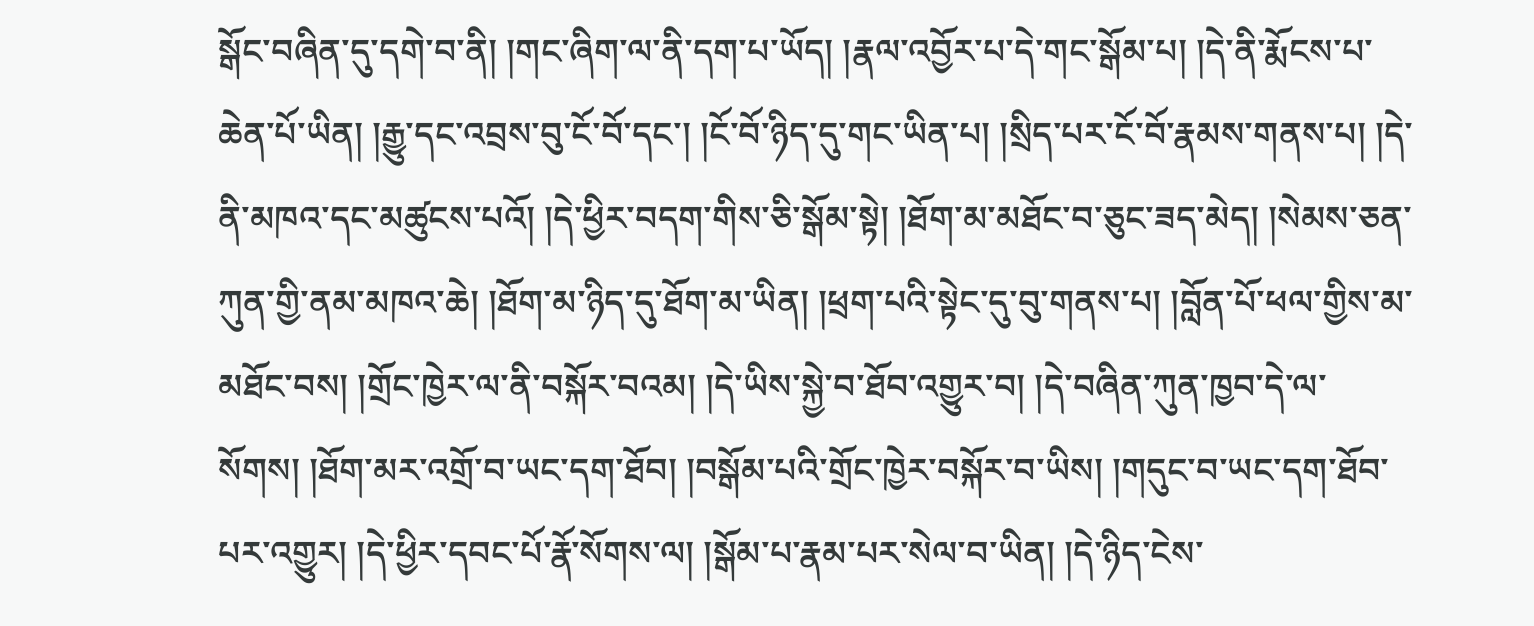སྒོང་བཞིན་དུ་དགེ་བ་ནི། །གང་ཞིག་ལ་ནི་དག་པ་ཡོད། །རྣལ་འབྱོར་པ་དེ་གང་སྒོམ་པ། །དེ་ནི་རྨོངས་པ་ཆེན་པོ་ཡིན། །རྒྱུ་དང་འབྲས་བུ་ངོ་བོ་དང་། །ངོ་བོ་ཉིད་དུ་གང་ཡིན་པ། །སྲིད་པར་ངོ་བོ་རྣམས་གནས་པ། །དེ་ནི་མཁའ་དང་མཚུངས་པའོ། །དེ་ཕྱིར་བདག་གིས་ཅི་སྒོམ་སྟེ། །ཐོག་མ་མཐོང་བ་ཅུང་ཟད་མེད། །སེམས་ཅན་ཀུན་གྱི་ནམ་མཁའ་ཆེ། །ཐོག་མ་ཉིད་དུ་ཐོག་མ་ཡིན། །ཕྲག་པའི་སྟེང་དུ་བུ་གནས་པ། །བློན་པོ་ཕལ་གྱིས་མ་མཐོང་བས། །གྲོང་ཁྱེར་ལ་ནི་བསྐོར་བའམ། །དེ་ཡིས་སྐྱེ་བ་ཐོབ་འགྱུར་བ། །དེ་བཞིན་ཀུན་ཁྱབ་དེ་ལ་སོགས། །ཐོག་མར་འགྲོ་བ་ཡང་དག་ཐོབ། །བསྒོམ་པའི་གྲོང་ཁྱེར་བསྐོར་བ་ཡིས། །གདུང་བ་ཡང་དག་ཐོབ་པར་འགྱུར། །དེ་ཕྱིར་དབང་པོ་རྣོ་སོགས་ལ། །སྒོམ་པ་རྣམ་པར་སེལ་བ་ཡིན། །དེ་ཉིད་ངེས་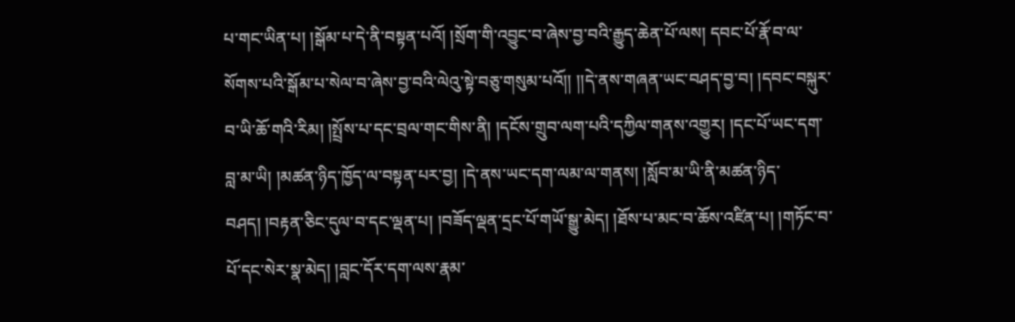པ་གང་ཡིན་པ། །སྒོམ་པ་དེ་ནི་བསྟན་པའོ། །སྲོག་གི་འབྱུང་བ་ཞེས་བྱ་བའི་རྒྱུད་ཆེན་པོ་ལས། དབང་པོ་རྣོ་བ་ལ་སོགས་པའི་སྒོམ་པ་སེལ་བ་ཞེས་བྱ་བའི་ལེའུ་སྟེ་བཅུ་གསུམ་པའོ།། །།དེ་ནས་གཞན་ཡང་བཤད་བྱ་བ། །དབང་བསྐུར་བ་ཡི་ཆོ་གའི་རིམ། །སྤྲོས་པ་དང་བྲལ་གང་གིས་ནི། །དངོས་གྲུབ་ལག་པའི་དཀྱིལ་གནས་འགྱུར། །དང་པོ་ཡང་དག་བླ་མ་ཡི། །མཚན་ཉིད་ཁྱོད་ལ་བསྟན་པར་བྱ། །དེ་ནས་ཡང་དག་ལམ་ལ་གནས། །སློབ་མ་ཡི་ནི་མཚན་ཉིད་བཤད། །བརྟན་ཅིང་དུལ་བ་དང་ལྡན་པ། །བཟོད་ལྡན་དྲང་པོ་གཡོ་སྒྱུ་མེད། །ཐོས་པ་མང་བ་ཆོས་འཛིན་པ། །གཏོང་བ་པོ་དང་སེར་སྣ་མེད། །བླང་དོར་དག་ལས་རྣམ་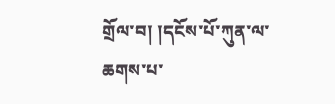གྲོལ་བ། །དངོས་པོ་ཀུན་ལ་ཆགས་པ་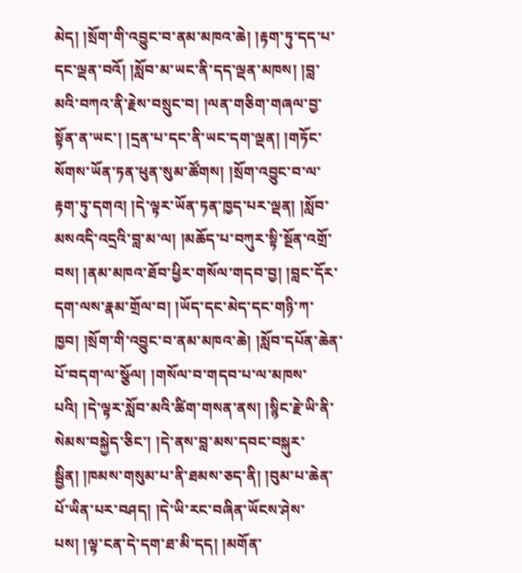མེད། །སྲོག་གི་འབྱུང་བ་ནམ་མཁའ་ཆེ། །རྟག་ཏུ་དད་པ་དང་ལྡན་བའོ། །སློབ་མ་ཡང་ནི་དད་ལྡན་མཁས། །བླ་མའི་བཀའ་ནི་རྗེས་བསྲུང་བ། །ལན་གཅིག་གཞལ་བྱ་སྟོན་ན་ཡང་། །དྲན་པ་དང་ནི་ཡང་དག་ལྡན། །གཏོང་སོགས་ཡོན་ཏན་ཕུན་སུམ་ཚོགས། །སྲོག་འབྱུང་བ་ལ་རྟག་ཏུ་དགའ། །དེ་ལྟར་ཡོན་ཏན་ཁྱད་པར་ལྡན། །སློབ་མསའདི་འདྲའི་བླ་མ་ལ། །མཆོད་པ་བཀུར་སྟི་སྔོན་འགྲོ་བས། །ནམ་མཁའ་ཐོབ་ཕྱིར་གསོལ་གདབ་བྱ། །བླང་དོར་དག་ལས་རྣམ་གྲོལ་བ། །ཡོད་དང་མེད་དང་གཉི་ཀ་ཁྱབ། །སྲོག་གི་འབྱུང་བ་ནམ་མཁའ་ཆེ། །སློབ་དཔོན་ཆེན་པོ་བདག་ལ་སྩོལ། །གསོལ་བ་གདབ་པ་ལ་མཁས་པའི། །དེ་ལྟར་སློབ་མའི་ཚིག་གསན་ནས། །སྙིང་རྗེ་ཡི་ནི་སེམས་བསྐྱེད་ཅིང་། །དེ་ནས་བླ་མས་དབང་བསྐུར་སྦྱིན། །ཁམས་གསུམ་པ་ནི་ཐམས་ཅད་ནི། །བུམ་པ་ཆེན་པོ་ཡིན་པར་བཤད། །དེ་ཡི་རང་བཞིན་ཡོངས་ཤེས་པས། །ལྟ་ངན་དེ་དག་ཐ་མི་དད། །མགོན་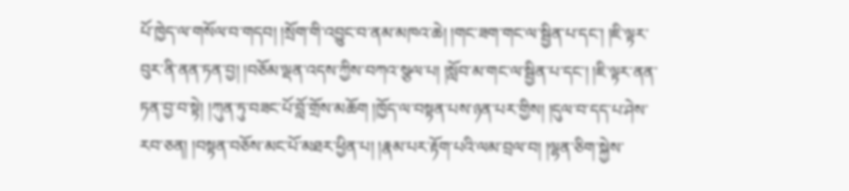པོ་ཁྱེད་ལ་གསོལ་བ་གདབ། །སྲོག་གི་འབྱུང་བ་ནམ་མཁའ་ཆེ། །གང་ཟག་གང་ལ་སྦྱིན་པ་དང་། །ཇི་ལྟར་བུར་ནི་ནན་ཏན་བྱ། །བཅོམ་ལྡན་འདས་ཀྱིས་བཀའ་སྩལ་པ། །སློབ་མ་གང་ལ་སྦྱིན་པ་དང་། །ཇི་ལྟར་ནན་ཏན་བྱ་བ་སྟེ། །ཀུན་ཏུ་བཟང་པོ་བློ་གྲོས་མཆོག །ཁྱོད་ལ་བསྟན་པས་ཉན་པར་གྱིས། །དུལ་བ་དད་པ་ཤེས་རབ་ཅན། །བསྟན་བཅོས་མང་པོ་མཐར་ཕྱིན་པ། །རྣམ་པར་རྟོག་པའི་ལམ་བྲལ་བ། །ལྷན་ཅིག་སྐྱེས་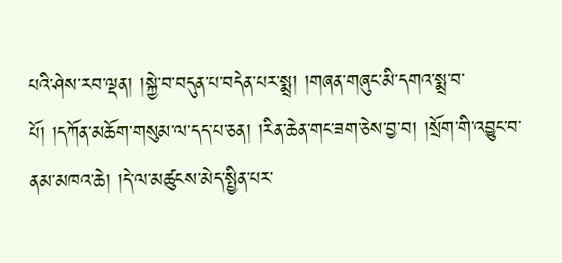པའི་ཤེས་རབ་ལྡན། །སྐྱེ་བ་བདུན་པ་བདེན་པར་སྨྲ། །གཞན་གཞུང་མི་དགའ་སྨྲ་བ་པོ། །དཀོན་མཆོག་གསུམ་ལ་དད་པ་ཅན། །རིན་ཆེན་གང་ཟག་ཅེས་བྱ་བ། །སྲོག་གི་འབྱུང་བ་ནམ་མཁའ་ཆེ། །དེ་ལ་མཚུངས་མེད་སྤྱིན་པར་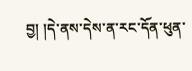བྱ། །དེ་ནས་དེས་ན་རང་དོན་ཕུན་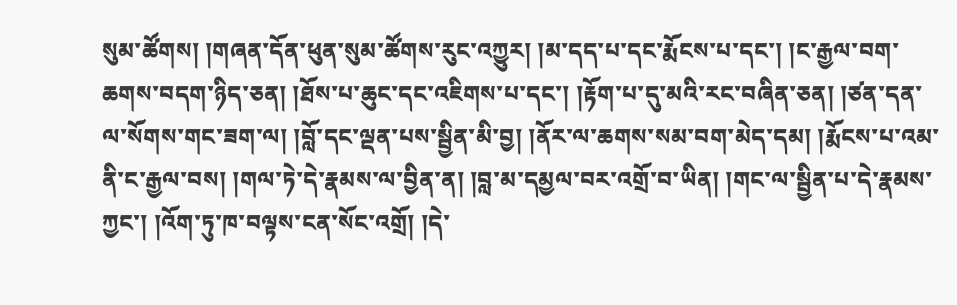སུམ་ཚོགས། །གཞན་དོན་ཕུན་སུམ་ཚོགས་རུང་འཀྱུར། །མ་དད་པ་དང་རྨོངས་པ་དང་། །ང་རྒྱལ་བག་ཆགས་བདག་ཉིད་ཅན། །ཐོས་པ་ཆུང་དང་འཇིགས་པ་དང་། །རྟོག་པ་དུ་མའི་རང་བཞིན་ཅན། །ཙན་དན་ལ་སོགས་གང་ཟག་ལ། །བློ་དང་ལྡན་པས་སྦྱིན་མི་བྱ། །ནོར་ལ་ཆགས་སམ་བག་མེད་དམ། །རྨོངས་པ་འམ་ནི་ང་རྒྱལ་བས། །གལ་ཏེ་དེ་རྣམས་ལ་བྱིན་ན། །བླ་མ་དམྱལ་བར་འགྲོ་བ་ཡིན། །གང་ལ་སྦྱིན་པ་དེ་རྣམས་ཀྱང་། །འོག་ཏུ་ཁ་བལྟས་ངན་སོང་འགྲོ། །དེ་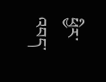ཕྱིར་འབད་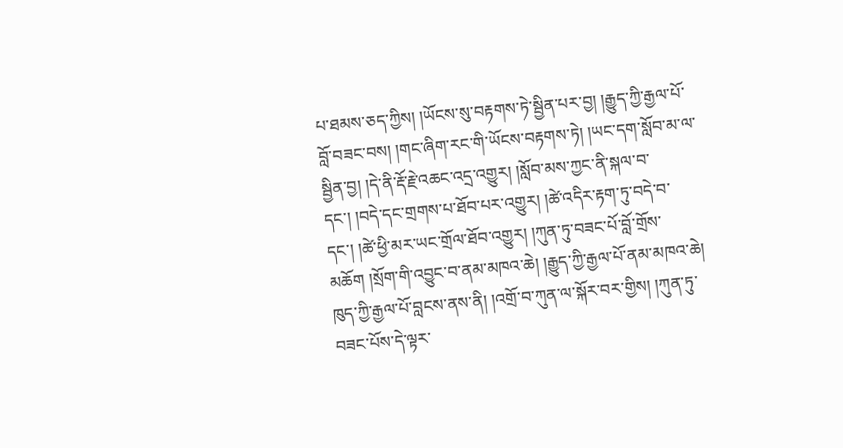པ་ཐམས་ཅད་ཀྱིས། །ཡོངས་སུ་བརྟགས་ཏེ་སྦྱིན་པར་བྱ། །རྒྱུད་ཀྱི་རྒྱལ་པོ་བློ་བཟང་བས། །གང་ཞིག་རང་གི་ཡོངས་བརྟགས་ཏེ། །ཡང་དག་སློབ་མ་ལ་སྦྱིན་བྱ། །དེ་ནི་རྡོ་རྗེ་འཆང་འདྲ་འགྱུར། །སློབ་མས་ཀྱང་ནི་སྐལ་བ་དང་། །བདེ་དང་གྲགས་པ་ཐོབ་པར་འགྱུར། །ཚེ་འདིར་རྟག་ཏུ་བདེ་བ་དང་། །ཚེ་ཕྱི་མར་ཡང་གྲོལ་ཐོབ་འགྱུར། །ཀུན་ཏུ་བཟང་པོ་བློ་གྲོས་མཆོག །སྲོག་གི་འབྱུང་བ་ནམ་མཁའ་ཆེ། །རྒྱུད་ཀྱི་རྒྱལ་པོ་ནམ་མཁའ་ཆེ། ཁུད་ཀྱི་རྒྱལ་པོ་བླངས་ནས་ནི། །འགྲོ་བ་ཀུན་ལ་སྐོར་བར་གྱིས། །ཀུན་ཏུ་བཟང་པོས་དེ་ལྟར་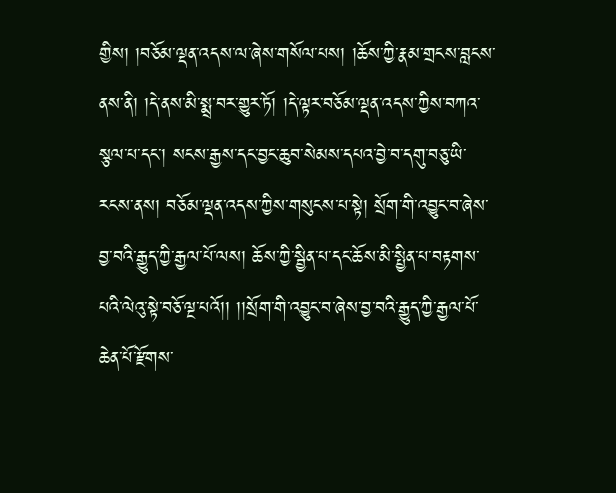གྱིས། །བཅོམ་ལྡན་འདས་ལ་ཞེས་གསོལ་པས། །ཆོས་ཀྱི་རྣམ་གྲངས་བླངས་ནས་ནི། །དེ་ནས་མི་སྨྲ་བར་གྱུར་ཏོ། །དེ་ལྟར་བཅོམ་ལྡན་འདས་ཀྱིས་བཀའ་སྩལ་པ་དང་། སངས་རྒྱས་དང་བྱང་ཆུབ་སེམས་དཔའ་བྱེ་བ་དགུ་བཅུ་ཡི་རངས་ནས། བཅོམ་ལྡན་འདས་ཀྱིས་གསུངས་པ་སྟེ། སྲོག་གི་འབྱུང་བ་ཞེས་བྱ་བའི་རྒྱུད་ཀྱི་རྒྱལ་པོ་ལས། ཆོས་ཀྱི་སྦྱིན་པ་དང་ཆོས་མི་སྤྱིན་པ་བརྟགས་པའི་ལེའུ་སྟེ་བཅོ་ལྔ་པའོ།། །།སྲོག་གི་འབྱུང་བ་ཞེས་བྱ་བའི་རྒྱུད་ཀྱི་རྒྱལ་པོ་ཆེན་པོ་རྫོགས་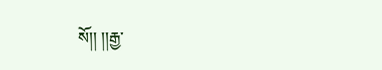སོ།། །།རྒྱ་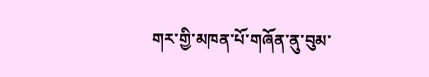གར་གྱི་མཁན་པོ་གཞོན་ནུ་བུམ་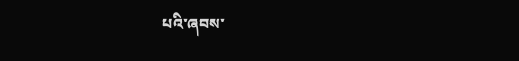པའི་ཞབས་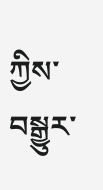ཀྱིས་བསྒྱུར་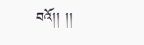བའོ།། །།